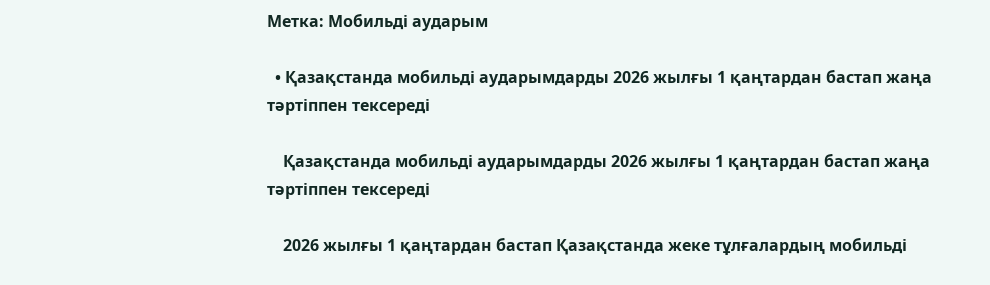Метка: Мобильді аударым

  • Қазақстанда мобильді аударымдарды 2026 жылғы 1 қаңтардан бастап жаңа тәртіппен тексереді

    Қазақстанда мобильді аударымдарды 2026 жылғы 1 қаңтардан бастап жаңа тәртіппен тексереді

    2026 жылғы 1 қаңтардан бастап Қазақстанда жеке тұлғалардың мобильді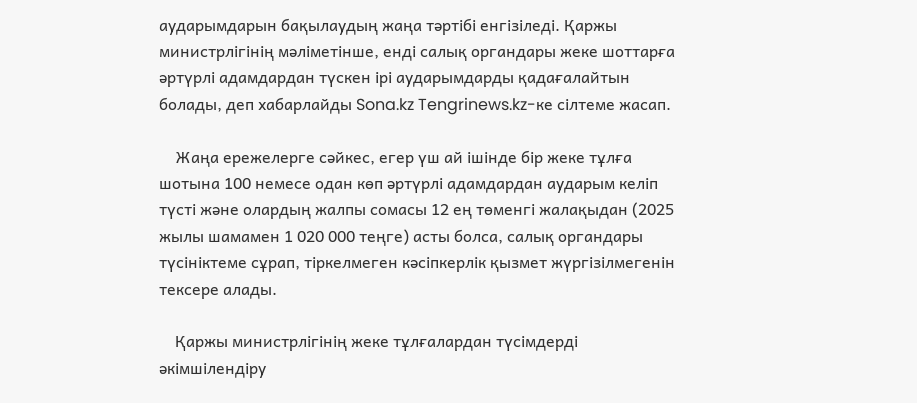аударымдарын бақылаудың жаңа тәртібі енгізіледі. Қаржы министрлігінің мәліметінше, енді салық органдары жеке шоттарға әртүрлі адамдардан түскен ірі аударымдарды қадағалайтын болады, деп хабарлайды Sona.kz Tengrinews.kz-ке сілтеме жасап.

    Жаңа ережелерге сәйкес, егер үш ай ішінде бір жеке тұлға шотына 100 немесе одан көп әртүрлі адамдардан аударым келіп түсті және олардың жалпы сомасы 12 ең төменгі жалақыдан (2025 жылы шамамен 1 020 000 теңге) асты болса, салық органдары түсініктеме сұрап, тіркелмеген кәсіпкерлік қызмет жүргізілмегенін тексере алады.

    Қаржы министрлігінің жеке тұлғалардан түсімдерді әкімшілендіру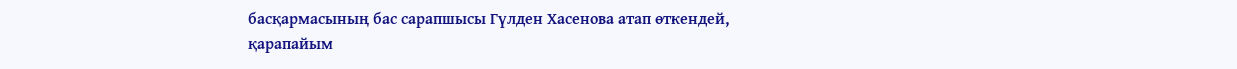басқармасының бас сарапшысы Гүлден Хасенова атап өткендей, қарапайым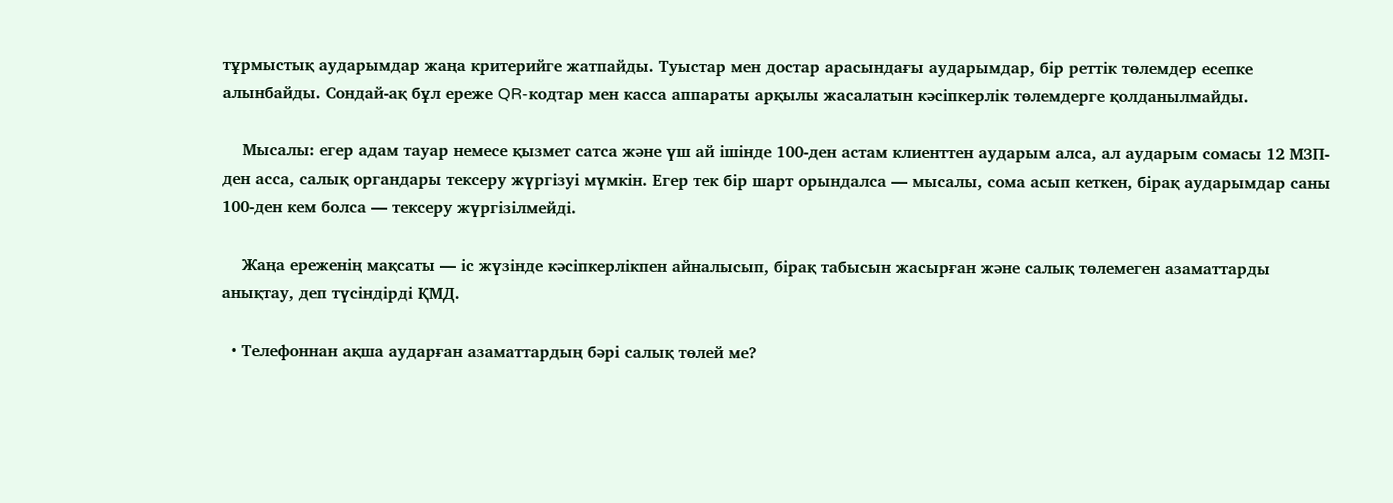тұрмыстық аударымдар жаңа критерийге жатпайды. Туыстар мен достар арасындағы аударымдар, бір реттік төлемдер есепке алынбайды. Сондай-ақ бұл ереже QR-кодтар мен касса аппараты арқылы жасалатын кәсіпкерлік төлемдерге қолданылмайды.

    Мысалы: егер адам тауар немесе қызмет сатса және үш ай ішінде 100-ден астам клиенттен аударым алса, ал аударым сомасы 12 МЗП-ден асса, салық органдары тексеру жүргізуі мүмкін. Егер тек бір шарт орындалса — мысалы, сома асып кеткен, бірақ аударымдар саны 100-ден кем болса — тексеру жүргізілмейді.

    Жаңа ереженің мақсаты — іс жүзінде кәсіпкерлікпен айналысып, бірақ табысын жасырған және салық төлемеген азаматтарды анықтау, деп түсіндірді ҚМД.

  • Телефоннан ақша аударған азаматтардың бәрі салық төлей ме?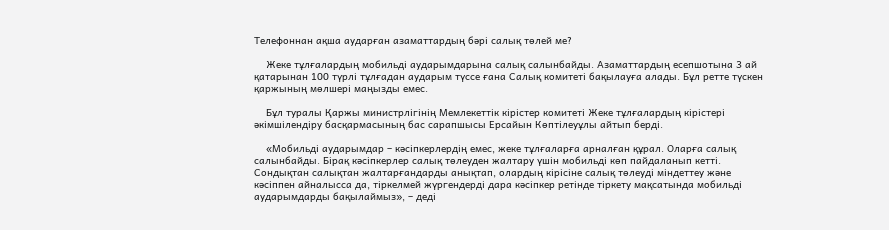Телефоннан ақша аударған азаматтардың бәрі салық төлей ме?

    Жеке тұлғалардың мобильді аударымдарына салық салынбайды. Азаматтардың есепшотына 3 ай қатарынан 100 түрлі тұлғадан аударым түссе ғана Салық комитеті бақылауға алады. Бұл ретте түскен қаржының мөлшері маңызды емес.

    Бұл туралы Қаржы министрлігінің Мемлекеттік кірістер комитеті Жеке тұлғалардың кірістері әкімшілендіру басқармасының бас сарапшысы Ерсайын Көптілеуұлы айтып берді.

    «Мобильді аударымдар – кәсіпкерлердің емес, жеке тұлғаларға арналған құрал. Оларға салық салынбайды. Бірақ кәсіпкерлер салық төлеуден жалтару үшін мобильді көп пайдаланып кетті. Сондықтан салықтан жалтарғандарды анықтап, олардың кірісіне салық төлеуді міндеттеу және кәсіппен айналысса да, тіркелмей жүргендерді дара кәсіпкер ретінде тіркету мақсатында мобильді аударымдарды бақылаймыз», – деді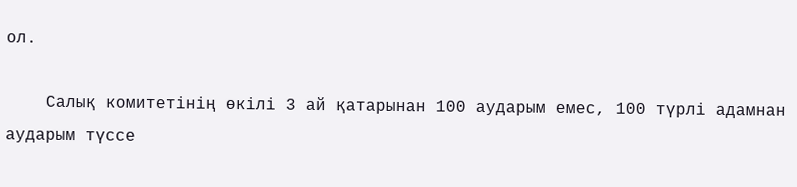ол.

    Салық комитетінің өкілі 3 ай қатарынан 100 аударым емес, 100 түрлі адамнан аударым түссе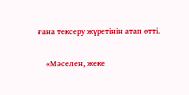ғана тексеру жүретінін атап өтті.

    «Мәселен, жеке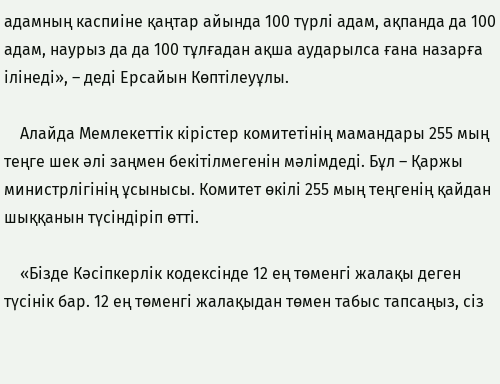адамның каспиіне қаңтар айында 100 түрлі адам, ақпанда да 100 адам, наурыз да да 100 тұлғадан ақша аударылса ғана назарға ілінеді», – деді Ерсайын Көптілеуұлы.

    Алайда Мемлекеттік кірістер комитетінің мамандары 255 мың теңге шек әлі заңмен бекітілмегенін мәлімдеді. Бұл – Қаржы министрлігінің ұсынысы. Комитет өкілі 255 мың теңгенің қайдан шыққанын түсіндіріп өтті.

    «Бізде Кәсіпкерлік кодексінде 12 ең төменгі жалақы деген түсінік бар. 12 ең төменгі жалақыдан төмен табыс тапсаңыз, сіз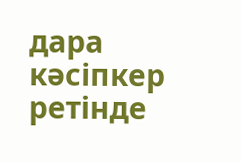дара кәсіпкер ретінде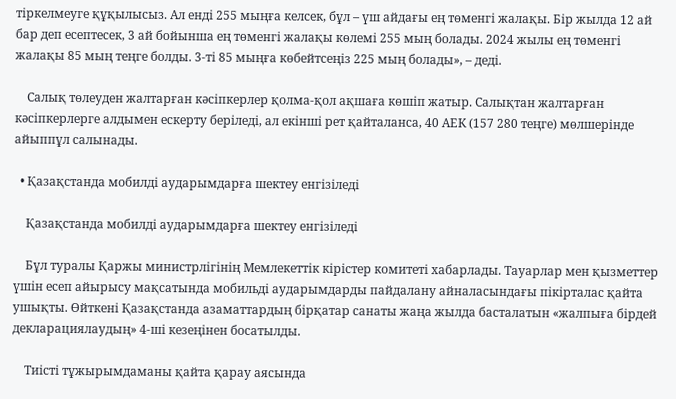тіркелмеуге құқылысыз. Ал енді 255 мыңға келсек, бұл – үш айдағы ең төменгі жалақы. Бір жылда 12 ай бар деп есептесек, 3 ай бойынша ең төменгі жалақы көлемі 255 мың болады. 2024 жылы ең төменгі жалақы 85 мың теңге болды. 3-ті 85 мыңға көбейтсеңіз 225 мың болады», – деді.

    Салық төлеуден жалтарған кәсіпкерлер қолма-қол ақшаға көшіп жатыр. Салықтан жалтарған кәсіпкерлерге алдымен ескерту беріледі, ал екінші рет қайталанса, 40 АЕК (157 280 теңге) мөлшерінде айыппұл салынады.

  • Қазақстанда мобилді аударымдарға шектеу енгізіледі

    Қазақстанда мобилді аударымдарға шектеу енгізіледі

    Бұл туралы Қаржы министрлігінің Мемлекеттік кірістер комитеті хабарлады. Тауарлар мен қызметтер үшін есеп айырысу мақсатында мобильді аударымдарды пайдалану айналасындағы пікірталас қайта ушықты. Өйткені Қазақстанда азаматтардың бірқатар санаты жаңа жылда басталатын «жалпыға бірдей декларациялаудың» 4-ші кезеңінен босатылды.

    Тиісті тұжырымдаманы қайта қарау аясында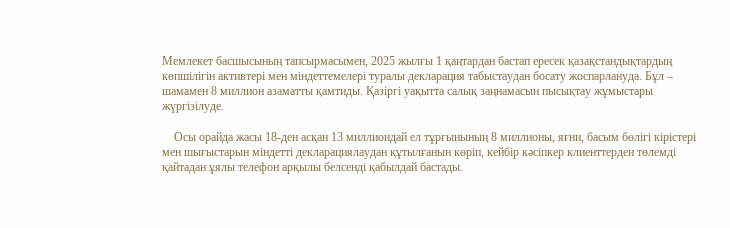Мемлекет басшысының тапсырмасымен, 2025 жылғы 1 қаңтардан бастап ересек қазақстандықтардың көпшілігін активтері мен міндеттемелері туралы декларация табыстаудан босату жоспарлануда. Бұл – шамамен 8 миллион азаматты қамтиды. Қазіргі уақытта салық заңнамасын пысықтау жұмыстары жүргізілуде.

    Осы орайда жасы 18-ден асқан 13 миллиондай ел тұрғынының 8 миллионы, яғни, басым бөлігі кірістері мен шығыстарын міндетті декларациялаудан құтылғанын көріп, кейбір кәсіпкер клиенттерден төлемді қайтадан ұялы телефон арқылы белсенді қабылдай бастады.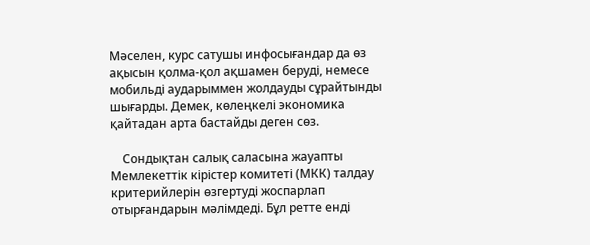Мәселен, курс сатушы инфосығандар да өз ақысын қолма-қол ақшамен беруді, немесе мобильді аударыммен жолдауды сұрайтынды шығарды. Демек, көлеңкелі экономика қайтадан арта бастайды деген сөз.

    Сондықтан салық саласына жауапты Мемлекеттік кірістер комитеті (МКК) талдау критерийлерін өзгертуді жоспарлап отырғандарын мәлімдеді. Бұл ретте енді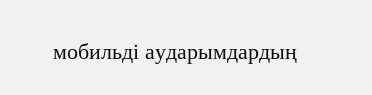мобильді аударымдардың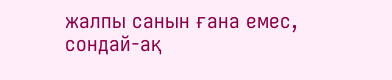жалпы санын ғана емес, сондай-ақ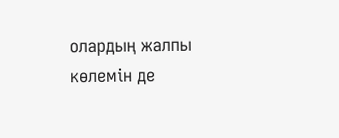олардың жалпы көлемін де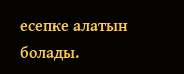есепке алатын болады.